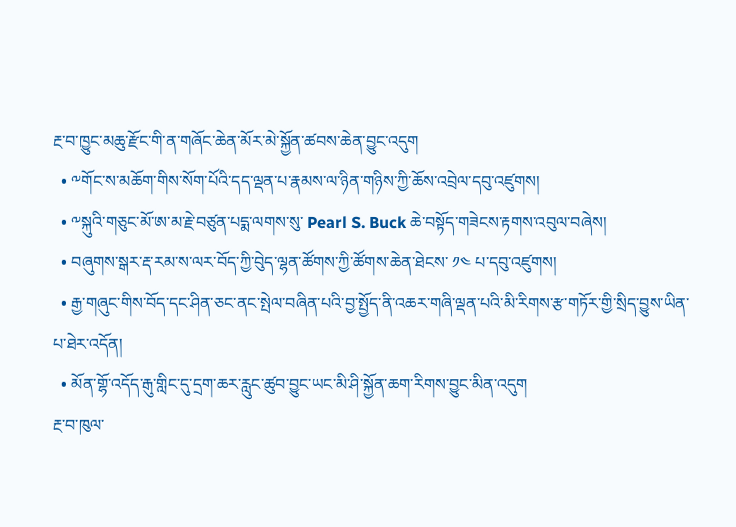རྔ་བ་ཁྱུང་མཆུ་རྫོང་གི་ན་གཞོང་ཆེན་མོར་མེ་སྐྱོན་ཚབས་ཆེན་བྱུང་འདུག
  • ༸གོང་ས་མཆོག་གིས་སོག་པོའི་དད་ལྡན་པ་རྣམས་ལ་ཉིན་གཉིས་ཀྱི་ཆོས་འབྲེལ་དབུ་འཛུགས།
  • ༸སྐུའི་གཅུང་མོ་ཨ་མ་རྗེ་བཙུན་པདྨ་ལགས་སུ་ Pearl S. Buck ཆེ་བསྟོད་གཟེངས་རྟགས་འབུལ་བཞེས།
  • བཞུགས་སྒར་རྡ་རམ་ས་ལར་བོད་ཀྱི་བེུད་ལྷན་ཚོགས་ཀྱི་ཚོགས་ཆེན་ཐེངས་ ༡༤ པ་དབུ་འཛུགས།
  • རྒྱ་གཞུང་གིས་བོད་དང་ཤིན་ཅང་ནང་སྤེལ་བཞིན་པའི་བྱ་སྤྱོད་ནི་འཆར་གཞི་ལྡན་པའི་མི་རིགས་རྩ་གཏོར་གྱི་སྲིད་བྱུས་ཡིན་པ་ཐེར་འདོན།
  • མོན་གྷོ་འདོད་རྒུ་གླིང་དུ་དྲག་ཆར་རླུང་ཚུབ་བྱུང་ཡང་མི་ཤི་སྐྱོན་ཆག་རིགས་བྱུང་མིན་འདུག
རྔ་བ་ཁུལ་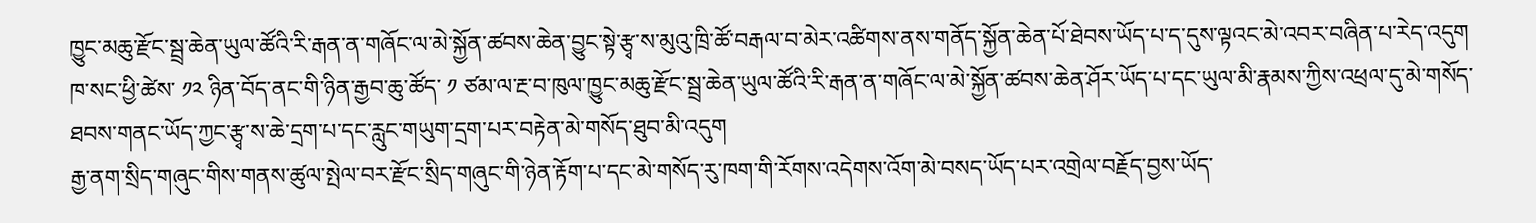ཁྱུང་མཆུ་རྫོང་སྦྲ་ཆེན་ཡུལ་ཚོའི་རི་རྒན་ན་གཞོང་ལ་མེ་སྐྱོན་ཚབས་ཆེན་བྱུང་སྟེ་རྩྭ་ས་མུའུ་ཁྲི་ཚོ་བརྒལ་བ་མེར་འཚིགས་ནས་གནོད་སྐྱོན་ཆེན་པོ་ཐེབས་ཡོད་པ་ད་དུས་ལྟའང་མེ་འབར་བཞིན་པ་རེད་འདུག
ཁ་སང་ཕྱི་ཚེས་ ༡༢ ཉིན་བོད་ནང་གི་ཉིན་རྒྱབ་ཆུ་ཚོད་ ༡ ཙམ་ལ་རྔ་བ་ཁུལ་ཁྱུང་མཆུ་རྫོང་སྦྲ་ཆེན་ཡུལ་ཚོའི་རི་རྒན་ན་གཞོང་ལ་མེ་སྐྱོན་ཚབས་ཆེན་ཤོར་ཡོད་པ་དང་ཡུལ་མི་རྣམས་ཀྱིས་འཕྲལ་དུ་མེ་གསོད་ཐབས་གནང་ཡོད་ཀྱང་རྩྭ་ས་ཆེ་དྲག་པ་དང་རླུང་གཡུག་དྲག་པར་བརྟེན་མེ་གསོད་ཐུབ་མི་འདུག
རྒྱ་ནག་སྲིད་གཞུང་གིས་གནས་ཚུལ་སྤེལ་བར་རྫོང་སྲིད་གཞུང་གི་ཉེན་རྟོག་པ་དང་མེ་གསོད་རུ་ཁག་གི་རོགས་འདེགས་འོག་མེ་བསད་ཡོད་པར་འགྲེལ་བརྗོད་བྱས་ཡོད་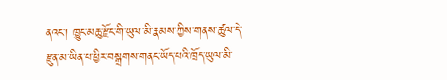ནའང་། ཁྱུང་མཆུ་རྫོང་གི་ཡུལ་མི་རྣམས་ཀྱིས་གནས་ཚུལ་དེ་རྫུན་མ་ཡིན་པ་ཕྱིར་བསྒྲགས་གནང་ཡོད་པའི་ཁྲོད་ཡུལ་མི་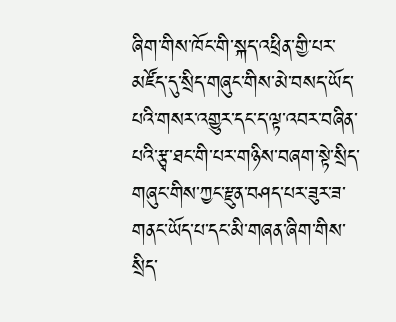ཞིག་གིས་ཁོང་གི་སྐད་འཕྲིན་གྱི་པར་མཛོད་དུ་སྲིད་གཞུང་གིས་མེ་བསད་ཡོད་པའི་གསར་འགྱུར་དང་ད་ལྟ་འབར་བཞིན་པའི་རྩྭ་ཐང་གི་པར་གཉིས་བཞག་སྟེ་སྲིད་གཞུང་གིས་ཀྱང་རྫུན་བཤད་པར་ཟུར་ཟ་གནང་ཡོད་པ་དང་མི་གཞན་ཞིག་གིས་སྲིད་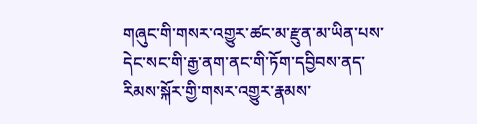གཞུང་གི་གསར་འགྱུར་ཚང་མ་རྫུན་མ་ཡིན་པས་དེང་སང་གི་རྒྱ་ནག་ནང་གི་ཏོག་དབྱིབས་ནད་རིམས་སྐོར་གྱི་གསར་འགྱུར་རྣམས་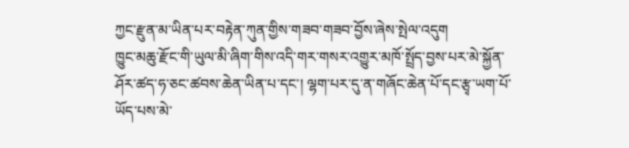ཀྱང་རྫུན་མ་ཡིན་པར་བརྟེན་ཀུན་གྱིས་གཟབ་གཟབ་བྱོས་ཞེས་སྤེལ་འདུག
ཁྱུང་མཆུ་རྫོང་གི་ཡུལ་མི་ཞིག་གིས་འདི་གར་གསར་འགྱུར་མཁོ་སྤྲོད་བྱས་པར་མེ་སྐྱོན་ཤོར་ཚད་ཧ་ཅང་ཚབས་ཆེན་ཡིན་པ་དང་། ལྷག་པར་དུ་ན་གཞོང་ཆེན་པོ་དང་རྩྭ་ཡག་པོ་ཡོད་པས་མེ་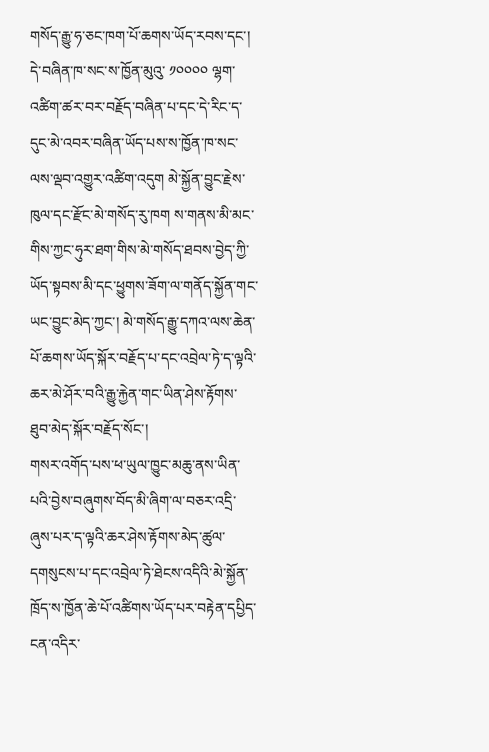གསོད་རྒྱུ་ཧ་ཅང་ཁག་པོ་ཆགས་ཡོད་རབས་དང་། དེ་བཞིན་ཁ་སང་ས་ཁྱོན་མུའུ་ ༡༠༠༠༠ ལྷག་འཚིག་ཚར་བར་བརྗོད་བཞིན་པ་དང་དེ་རིང་ད་དུང་མེ་འབར་བཞིན་ཡོད་པས་ས་ཁྱོན་ཁ་སང་ལས་ལྡབ་འགྱུར་འཚིག་འདུག མེ་སྐྱོན་བྱུང་རྗེས་ཁུལ་དང་རྫོང་མེ་གསོད་རུ་ཁག ས་གནས་མི་མང་གིས་ཀྱང་ཧུར་ཐག་གིས་མེ་གསོད་ཐབས་བྱེད་ཀྱི་ཡོད་སྟབས་མི་དང་ཕྱུགས་ཟོག་ལ་གནོད་སྐྱོན་གང་ཡང་བྱུང་མེད་ཀྱང་། མེ་གསོད་རྒྱུ་དཀའ་ལས་ཆེན་པོ་ཆགས་ཡོད་སྐོར་བརྗོད་པ་དང་འབྲེལ་ཏེ་ད་ལྟའི་ཆར་མེ་ཤོར་བའི་རྒྱུ་རྐྱེན་གང་ཡིན་ཤེས་རྟོགས་ཐུབ་མེད་སྐོར་བརྗོད་སོང་།
གསར་འགོད་པས་ཕ་ཡུལ་ཁྱུང་མཆུ་ནས་ཡིན་པའི་བྱེས་བཞུགས་བོད་མི་ཞིག་ལ་བཅར་འདྲི་ཞུས་པར་ད་ལྟའི་ཆར་ཤེས་རྟོགས་མེད་ཚུལ་དགསུངས་པ་དང་འབྲེལ་ཏེ་ཐེངས་འདིའི་མེ་སྐྱོན་ཁྲོད་ས་ཁྱོན་ཆེ་པོ་འཚིགས་ཡོད་པར་བརྟེན་དཔྱིད་ངན་འདིར་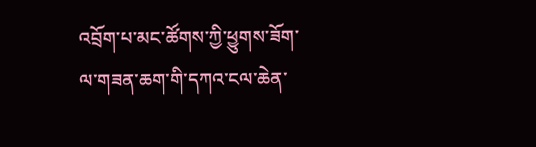འབྲོག་པ་མང་ཚོགས་ཀྱི་ཕྱུགས་ཟོག་ལ་གཟན་ཆག་གི་དཀའ་ངལ་ཆེན་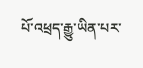པོ་འཕྲད་རྒྱུ་ཡིན་པར་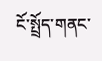ངོ་སྤྲོད་གནང་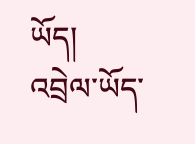ཡོད།
འབྲེལ་ཡོད་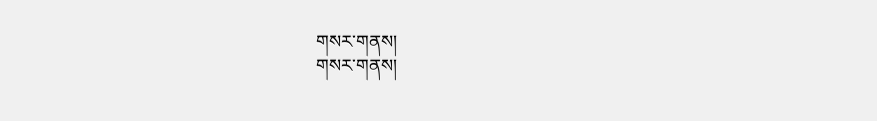གསར་གནས།
གསར་གནས།